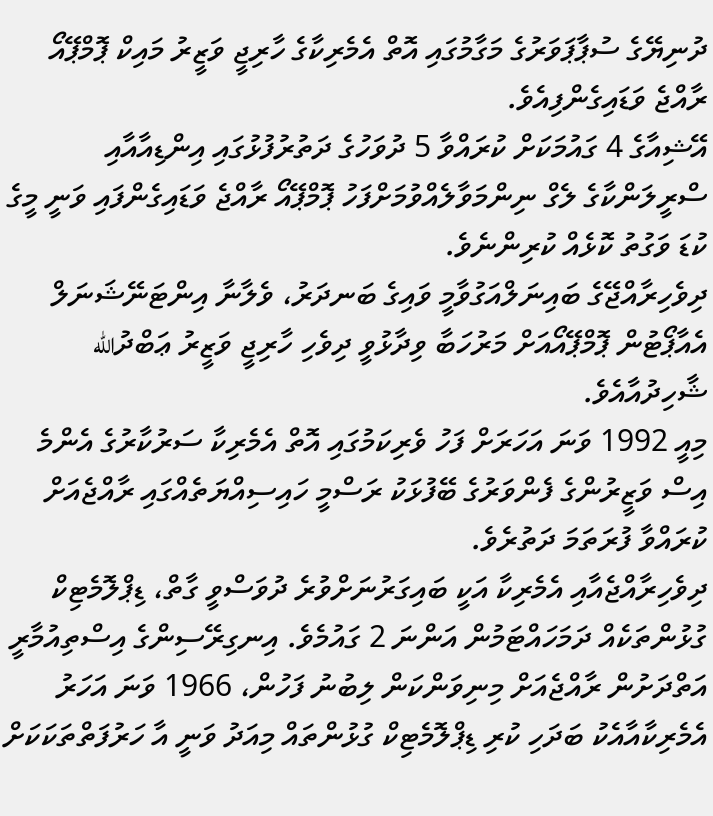ދުނިޔޭގެ ސުޕާޕަވަރުގެ މަގާމުގައި އޮތް އެމެރިކާގެ ހާރިޖީ ވަޒީރު މައިކް ޕޮމްޕޭއޯ ރާއްޖެ ވަޑައިގެންފިއެވެ.
އޭޝިއާގެ 4 ގައުމަކަށް ކުރައްވާ 5 ދުވަހުގެ ދަތުރުފުޅުގައި އިންޑިއާއާއި ސްރީލަންކާގެ ލެގް ނިންމަވާލެއްވުމަށްފަހު ޕޮމްޕޭއޯ ރާއްޖެ ވަޑައިގެންފައި ވަނީ މީގެ ކުޑަ ވަގުތު ކޮޅެއް ކުރިންނެވެ.
ދިވެހިރާއްޖޭގެ ބައިނަލްއަގުވާމީ ވައިގެ ބަނދަރު، ވެލާނާ އިންޓަނޭޝަނަލް އެއާޕޯޓުން ޕޮމްޕޭއޯއަށް މަރުހަބާ ވިދާޅުވީ ދިވެހި ހާރިޖީ ވަޒީރު ޢަބްދުالله ޝާހިދުއާއެވެ.
މިއީ 1992 ވަނަ އަހަރަށް ފަހު ވެރިކަމުގައި އޮތް އެމެރިކާ ސަރުކާރުގެ އެންމެ އިސް ވަޒީރުންގެ ފެންވަރުގެ ބޭފުޅަކު ރަސްމީ ހައިސިއްޔަތެއްގައި ރާއްޖެއަށް ކުރައްވާ ފުރަތަމަ ދަތުރެވެ.
ދިވެހިރާއްޖެއާއި އެމެރިކާ އަކީ ބައިގަރުނަށްވުރެ ދުވަސްވީ ގާތް، ޑިޕްލޮމެޓިކް ގުޅުންތަކެއް ދަމަހައްޓަމުން އަންނަ 2 ގައުމެވެ. އިނގިރޭސިންގެ އިސްތިއުމާރީ އަތްދަށުން ރާއްޖެއަށް މިނިވަންކަން ލިބުނު ފަހުން، 1966 ވަނަ އަހަރު އެމެރިކާއާއެކު ބަދަހި ކުރި ޑިޕްލޮމެޓިކް ގުޅުންތައް މިއަދު ވަނީ އާ ހަރުފަތްތަކަކަށް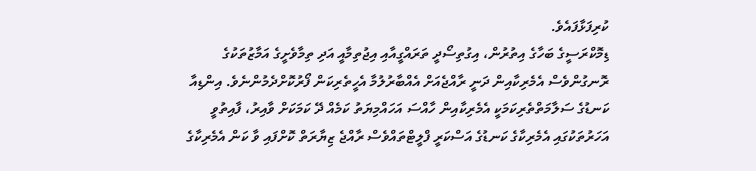ކުރިފަޅާފައެވެ.
ޑިމޮކްރަސީގެ ބަހާގެ އިތުރުން، އިގުތިސޯދީ ތަރައްގީއާއި އިޖުތިމާއީ އަދި ތިމާވެށީގެ އަމާޒުތަކުގެ ރޮނގުންވެސް އެމެރިކާއިން ދަނީ ރާއްޖެއަށް އެއްބާރުލުމާ އެހީތެރިކަން ފޯރުކޮށްދެމުންނެވެ. އިންޑިއާ ކަނޑުގެ ސަލާމަތްތެރިކަމަކީ އެމެރިކާއިން ހާއްސަ އަހައްމިޔަތު ކަމެއް ދޭ ކަމަކަށް ވާއިރު، ފާއިތުވީ އަހަރުތަކުގައި އެމެރިކާގެ ކަނޑުގެ އަސްކަރީ ފްލީޓްތައްވެސް ރާއްޖެ ޒިޔާރަތް ކޮށްފައި ވާ ކަން އެމެރިކާގެ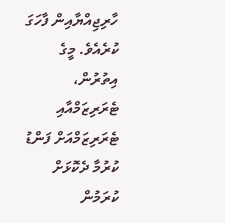ހާރިޖިއްޔާއިން ފާހަގަ ކުރެއެވެ. މީގެ އިތުރުން، ޓެރަރިޒަމްއާއި ޓެރަރިޒަމްއަށް ފަންޑު ކުރުމާ ދެކޮޅަށް ކުރަމުން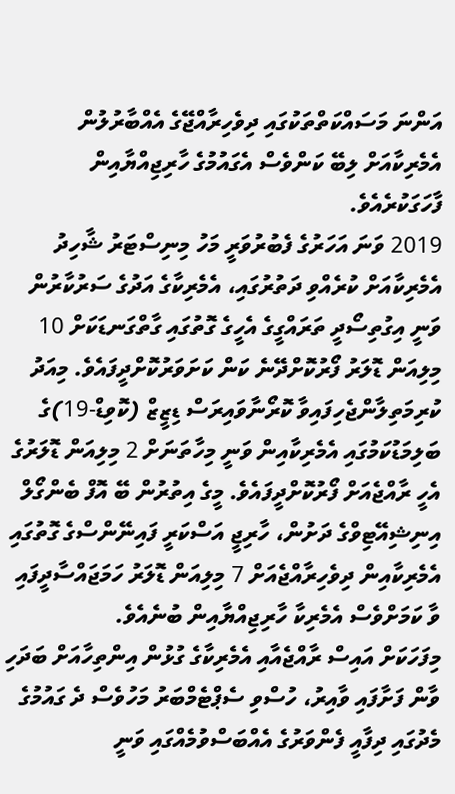އަންނަ މަސައްކަތްތަކުގައި ދިވެހިރާއްޖޭގެ އެއްބާރުލުން އެމެރިކާއަށް ލިބޭ ކަންވެސް އެގައުމުގެ ހާރިޖިއްޔާއިން ފާހަގަކުރެއެވެ.
2019 ވަނަ އަހަރުގެ ފެބުރުވަރީ މަހު މިނިސްޓަރު ޝާހިދު އެމެރިކާއަށް ކުރެއްވި ދަތުރުގައި، އެމެރިކާގެ އަދުގެ ސަރުކާރުން ވަނީ އިގުތިސޯދީ ތަރައްގީގެ އެހީގެ ގޮތުގައި ގާތްގަނޑަކަށް 10 މިލިއަން ޑޮލަރު ފޯރުކޮށްދޭނެ ކަން ކަށަވަރުކޮށްދީފައެވެ. މިއަދު ކުރިމަތިލާންޖެހިފައިވާ ކޮރޯނާވައިރަސް ޑިޒީޒް (ކޮވިޑް-19)ގެ ބަލިމަޑުކަމުގައި އެމެރިކާއިން ވަނީ މިހާތަނަށް 2 މިލިއަން ޑޮލަރުގެ އެހީ ރާއްޖެއަށް ފޯރުކޮށްދީފައެވެ. މީގެ އިތުރުން ބޭ އޮފް ބެންގޯލް އިނިޝިއޭޓިވްގެ ދަށުން، ހާރިޖީ އަސްކަރީ ފައިނޭންސްގެ ގޮތުގައި އެމެރިކާއިން ދިވެހިރާއްޖެއަށް 7 މިލިއަން ޑޮލަރު ހަމަޖައްސާދީފައި ވާ ކަމަށްވެސް އެމެރިކާ ހާރިޖިއްޔާއިން ބުނެއެވެ.
މިފަހަކަށް އައިސް ރާއްޖެއާއި އެމެރިކާގެ ގުޅުން އިންތިހާއަށް ބަދަހި ވާން ފަށާފައި ވާއިރު، ހުސްވި ސެޕްޓެމްބަރު މަހުވެސް ދެ ގައުމުގެ މެދުގައި ދިފާއީ ފެންވަރުގެ އެއްބަސްވުމެއްގައި ވަނީ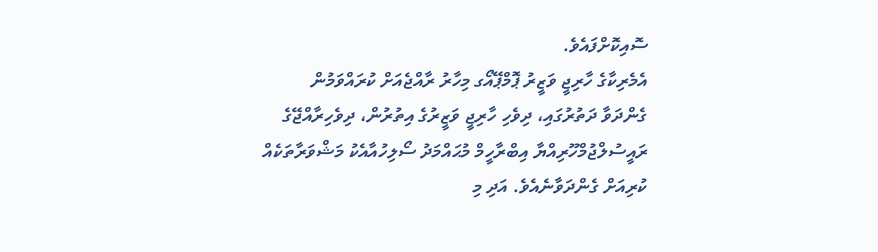ސޮއިކޮށްފައެވެ.
އެމެރިކާގެ ހާރިޖީ ވަޒީރު ޕޮމްޕޭއޯގ މިހާރު ރާއްޖެއަށް ކުރައްވަމުން ގެންދަވާ ދަތުރުގައި، ދިވެހި ހާރިޖީ ވަޒީރުގެ އިތުރުން، ދިވެހިރާއްޖޭގެ ރައީސުލްޖުމްހޫރިއްޔާ އިބްރާހީމް މުޙައްމަދު ސޯލިހުއާއެކު މަޝްވަރާތަކެއް ކުރިއަށް ގެންދަވާނެއެވެ. އަދި މި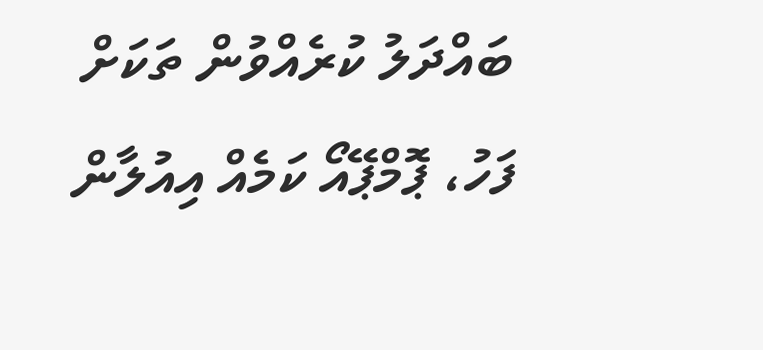ބައްދަލު ކުރެއްވުން ތަކަށް ފަހު، ޕޮމްޕޭއޯ ކަމެއް އިއުލާން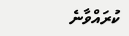ކުރައްވާނެ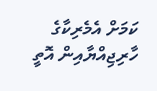ކަމަށް އެމެރިކާގެ ހާރިޖިއްޔާއިން އޮތީ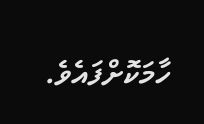ހާމަކޮށްފައެވެ.